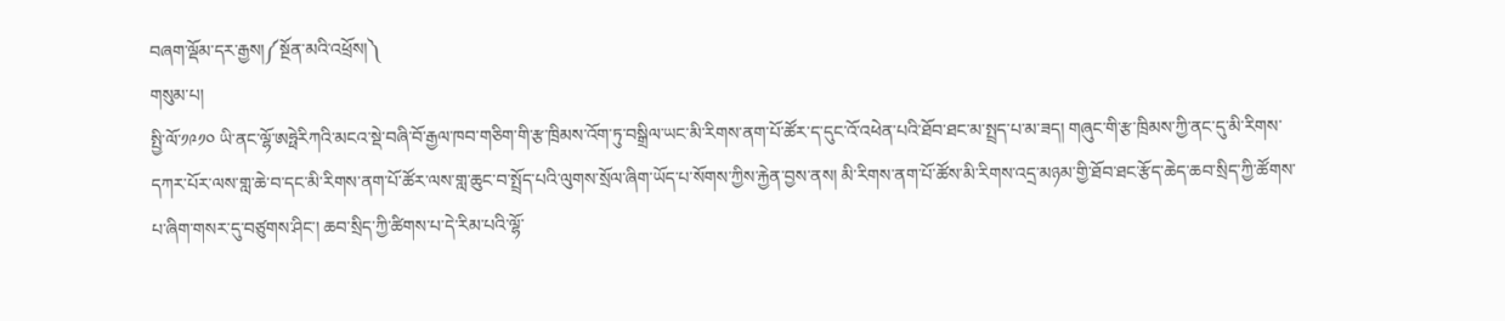བཞག་ལྡོམ་དར་རྒྱས།༼སྔོན་མའི་འཕྲོས།༽
གསུམ་པ།
སྤྱི་ལོ་༡༩༡༠ ཡི་ནང་ལྷོ་ཨཧྥེརིཀའི་མངའ་སྡེ་བཞི་བོ་རྒྱལ་ཁབ་གཅིག་གི་རྩ་ཁྲིམས་འོག་ཏུ་བསྒྲིལ་ཡང་མི་རིགས་ནག་པོ་ཚོར་ད་དུང་འོ་འཕེན་པའི་ཐོབ་ཐང་མ་སྤྲད་པ་མ་ཟད། གཞུང་གི་རྩ་ཁྲིམས་ཀྱི་ནང་དུ་མི་རིགས་དཀར་པོར་ལས་གླ་ཆེ་བ་དང་མི་རིགས་ནག་པོ་ཚོར་ལས་གླ་ཆུང་བ་སྤྲོད་པའི་ལུགས་སྲོལ་ཞིག་ཡོད་པ་སོགས་ཀྱིས་རྐྱེན་བྱས་ནས། མི་རིགས་ནག་པོ་ཚོས་མི་རིགས་འདྲ་མཉམ་གྱི་ཐོབ་ཐང་རྩོད་ཆེད་ཆབ་སྲིད་ཀྱི་ཚོགས་པ་ཞིག་གསར་དུ་བཙུགས་ཤིང་། ཆབ་སྲིད་ཀྱི་ཚིགས་པ་དེ་རིམ་པའི་ལྷོ་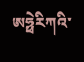ཨཧྥེརིཀའི་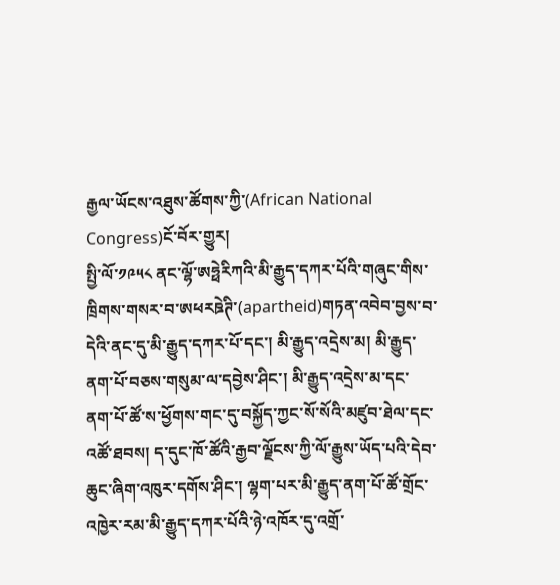རྒྱལ་ཡོངས་འཐུས་ཚོགས་ཀྱི་(African National Congress)ངོ་བོར་གྱུར།
སྤྱི་ལོ་༡༩༥༨ ནང་ལྷོ་ཨཧྥེརིཀའི་མི་རྒྱུད་དཀར་པོའི་གཞུང་གིས་ཁྲིགས་གསར་བ་ཨཕརཋེཊི་(apartheid)གཏན་འབེབ་བྱས་བ་དེའི་ནང་དུ་མི་རྒྱུད་དཀར་པོ་དང་། མི་རྒྱུད་འདྲེས་མ། མི་རྒྱུད་ནག་པོ་བཅས་གསུམ་ལ་དབྱེས་ཤིང་། མི་རྒྱུད་འདྲེས་མ་དང་ནག་པོ་ཚོ་ས་ཕྱོགས་གང་དུ་བསྐྱོད་ཀྱང་སོ་སོའི་མཛུབ་ཐེལ་དང་འཚོ་ཐབས། ད་དུང་ཁོ་ཚོའི་རྒྱབ་ལྗོངས་ཀྱི་ལོ་རྒྱུས་ཡོད་པའི་དེབ་ཆུང་ཞིག་འཁུར་དགོས་ཤིང་། ལྷག་པར་མི་རྒྱུད་ནག་པོ་ཚོ་གྲོང་འཁྱེར་རམ་མི་རྒྱུད་དཀར་པོའི་ཉེ་འཁོར་དུ་འགྲོ་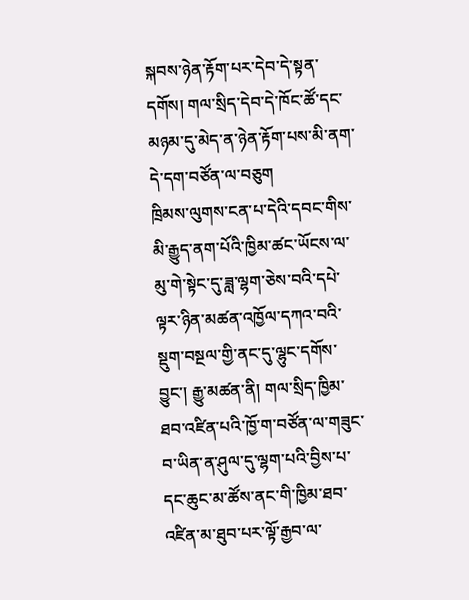སྐབས་ཉེན་རྟོག་པར་དེབ་དེ་སྟན་དགོས། གལ་སྲིད་དེབ་དེ་ཁོང་ཚོ་དང་མཉམ་དུ་མེད་ན་ཉེན་རྟོག་པས་མི་ནག་དེ་དག་བཙོན་ལ་བཅུག
ཁྲིམས་ལུགས་ངན་པ་དེའི་དབང་གིས་མི་རྒྱུད་ནག་པོའི་ཁྱིམ་ཚང་ཡོངས་ལ་མུ་གེ་སྟེང་དུ་ཟླ་ལྷག་ཅེས་བའི་དཔེ་ལྟར་ཉིན་མཚན་འཁྱོལ་དཀའ་བའི་སྡུག་བསྔལ་གྱི་ནང་དུ་ལྷུང་དགོས་བྱུང་། རྒྱུ་མཚན་ནི། གལ་སྲིད་ཁྱིམ་ཐབ་འཛིན་པའི་ཁྱོ་ག་བཙོན་ལ་གཟུང་བ་ཡིན་ན་ཤུལ་དུ་ལྷག་པའི་བྱིས་པ་དང་ཆུང་མ་ཚོས་ནང་གི་ཁྱིམ་ཐབ་འཛིན་མ་ཐུབ་པར་ལྟོ་རྒྱབ་ལ་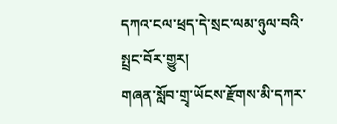དཀའ་ངལ་ཕྲད་དེ་སྲང་ལམ་ཉུལ་བའི་སྤྲང་བོར་གྱུར།
གཞན་སློབ་གྲྭ་ཡོངས་རྫོགས་མི་དཀར་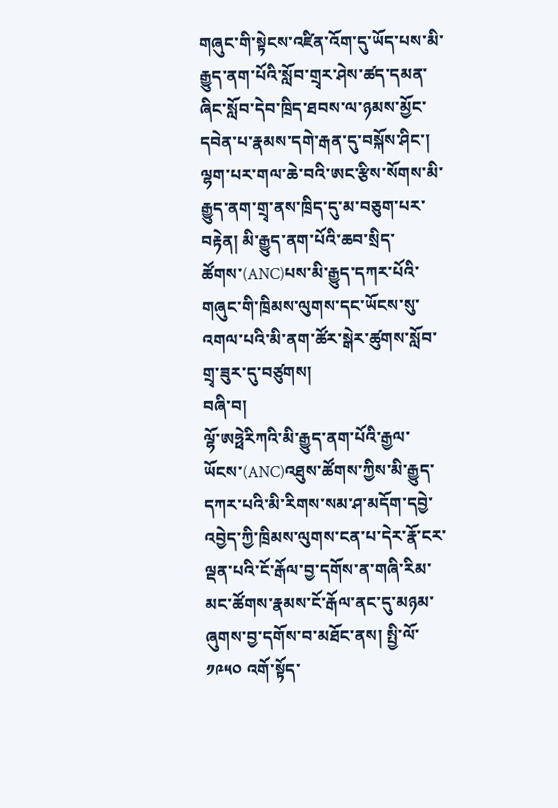གཞུང་གི་སྟེངས་འཛིན་འོག་དུ་ཡོད་པས་མི་རྒྱུད་ནག་པོའི་སློབ་གྲྭར་ཤེས་ཚད་དམན་ཞིང་སློབ་དེབ་ཁྲིད་ཐབས་ལ་ཉམས་མྱོང་དབེན་པ་རྣམས་དགེ་རྒན་དུ་བསྐོས་ཤིང་། ལྷག་པར་གལ་ཆེ་བའི་ཨང་རྩིས་སོགས་མི་རྒྱུད་ནག་གྲྭ་ནས་ཁྲིད་དུ་མ་བཅུག་པར་བརྟེན། མི་རྒྱུད་ནག་པོའི་ཆབ་སྲིད་ཚོགས་(ANC)པས་མི་རྒྱུད་དཀར་པོའི་གཞུང་གི་ཁྲིམས་ལུགས་དང་ཡོངས་སུ་འགལ་པའི་མི་ནག་ཚོར་སྒེར་ཚུགས་སློབ་གྲྭ་ཟུར་དུ་བཙུགས།
བཞི་བ།
ལྷོ་ཨཧྥེརིཀའི་མི་རྒྱུད་ནག་པོའི་རྒྱལ་ཡོངས་(ANC)འཐུས་ཚོགས་ཀྱིས་མི་རྒྱུད་དཀར་པའི་མི་རིགས་སམ་ཤ་མདོག་དབྱེ་འབྱེད་ཀྱི་ཁྲིམས་ལུགས་ངན་པ་དེར་རྣོ་ངར་ལྡན་པའི་ངོ་རྒོལ་བྱ་དགོས་ན་གཞི་རིམ་མང་ཚོགས་རྣམས་ངོ་རྒོལ་ནང་དུ་མཉམ་ཞུགས་བྱ་དགོས་བ་མཐོང་ནས། སྤྱི་ལོ་༡༩༥༠ འགོ་སྟོད་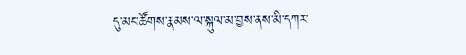དུ་མང་ཚོགས་རྣམས་ལ་སྐུལ་མ་བྱས་ནས་མི་དཀར་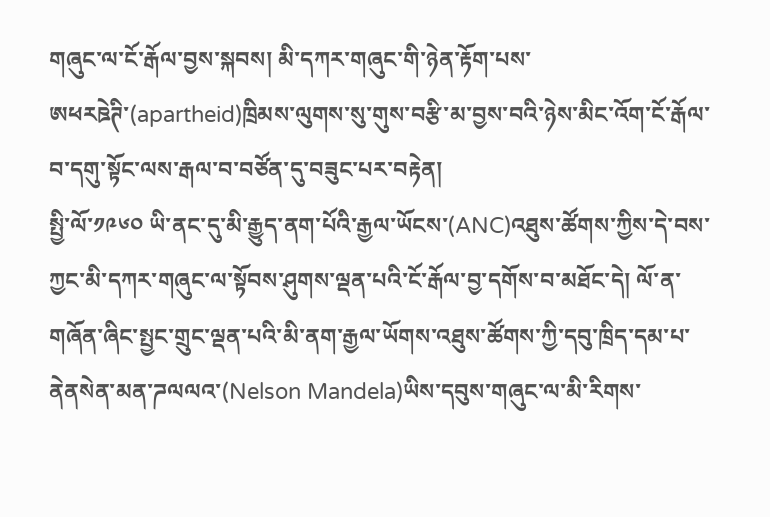གཞུང་ལ་ངོ་རྒོལ་བྱས་སྐབས། མི་དཀར་གཞུང་གི་ཉེན་རྟོག་པས་ཨཕརཋེཊི་(apartheid)ཁྲིམས་ལུགས་སུ་གུས་བརྩི་མ་བྱས་བའི་ཉེས་མིང་འོག་ངོ་རྒོལ་བ་དགུ་སྟོང་ལས་རྒལ་བ་བཙོན་དུ་བཟུང་པར་བརྟེན།
སྤྱི་ལོ་༡༩༦༠ ཡི་ནང་དུ་མི་རྒྱུད་ནག་པོའི་རྒྱལ་ཡོངས་(ANC)འཐུས་ཚོགས་ཀྱིས་དེ་བས་ཀྱང་མི་དཀར་གཞུང་ལ་སྟོབས་ཤུགས་ལྡན་པའི་ངོ་རྒོལ་བྱ་དགོས་བ་མཐོང་དེ། ལོ་ན་གཞོན་ཞིང་སྤྱང་གྲུང་ལྡན་པའི་མི་ནག་རྒྱལ་ཡོགས་འཐུས་ཚོགས་ཀྱི་དབུ་ཁྲིད་དམ་པ་ནེནསེན་མན་ཌལལའ་(Nelson Mandela)ཡིས་དབུས་གཞུང་ལ་མི་རིགས་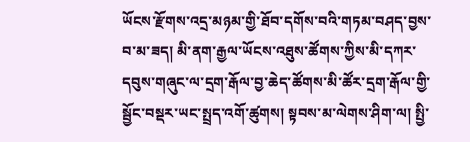ཡོངས་རྫོགས་འདྲ་མཉམ་གྱི་ཐོབ་དགོས་བའི་གཏམ་བཤད་བྱས་བ་མ་ཟད། མི་ནག་རྒྱལ་ཡོངས་འཐུས་ཚོགས་ཀྱིས་མི་དཀར་དབུས་གཞུང་ལ་དྲག་རྒོལ་བྱ་ཆེད་ཚོགས་མི་ཚོར་དྲག་རྒོལ་གྱི་སྦྱོང་བསྡར་ཡང་སྤྲད་འགོ་ཚུགས། སྟབས་མ་ལེགས་ཤིག་ལ། སྤྱི་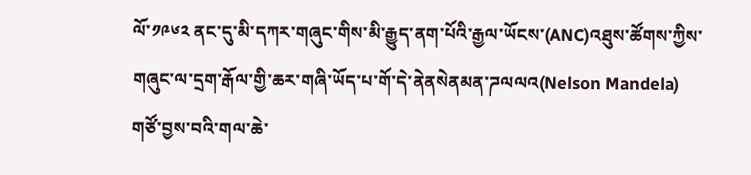ལོ་༡༩༦༢ ནང་དུ་མི་དཀར་གཞུང་གིས་མི་རྒྱུད་ནག་པོའི་རྒྱལ་ཡོངས་(ANC)འཐུས་ཚོགས་ཀྱིས་གཞུང་ལ་དྲག་རྒོལ་གྱི་ཆར་གཞི་ཡོད་པ་གོ་དེ་ནེནསེནམན་ཌལལའ(Nelson Mandela) གཙོ་བྱས་བའི་གལ་ཆེ་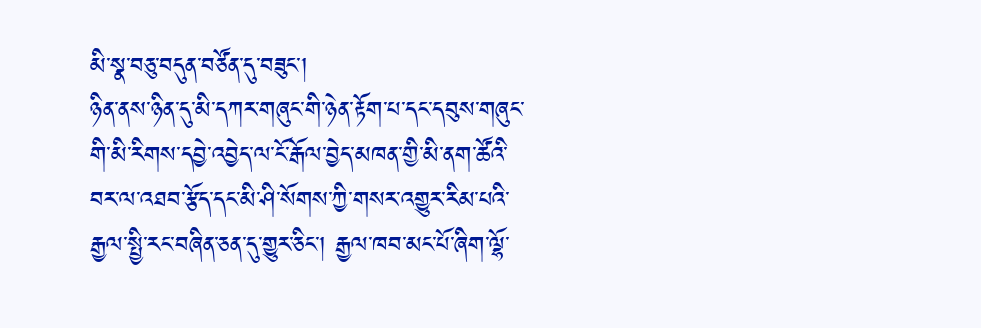མི་སྣ་བཅུ་བདུན་བཙོན་དུ་བཟུང་།
ཉིན་ནས་ཉིན་དུ་མི་དཀར་གཞུང་གི་ཉེན་རྟོག་པ་དང་དབུས་གཞུང་གི་མི་རིགས་དབྱེ་འབྱེད་ལ་ངོ་རྒོལ་བྱེད་མཁན་གྱི་མི་ནག་ཚོའི་བར་ལ་འཐབ་རྩོད་དང་མི་ཤི་སོགས་ཀྱི་གསར་འགྱུར་རིམ་པའི་རྒྱལ་སྤྱི་རང་བཞིན་ཅན་དུ་གྱུར་ཅིང་། རྒྱལ་ཁབ་མང་པོ་ཞིག་ལྷོ་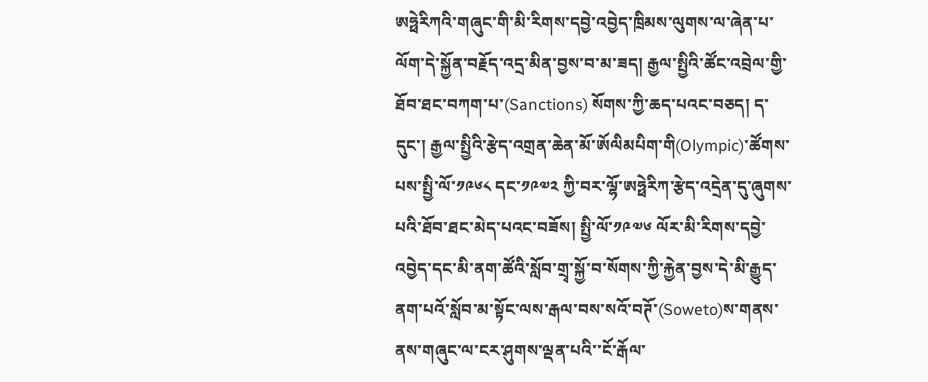ཨཧྥེརིཀའི་གཞུང་གི་མི་རིགས་དབྱེ་འབྱེད་ཁྲིམས་ལུགས་ལ་ཞེན་པ་ལོག་དེ་སྐྱོན་བརྗོད་འདྲ་མིན་བྱས་བ་མ་ཟད། རྒྱལ་སྤྱིའི་ཚོང་འབྲེལ་གྱི་ཐོབ་ཐང་བཀག་པ་(Sanctions) སོགས་ཀྱི་ཆད་པའང་བཅད། ད་དུང་། རྒྱལ་སྤྱིའི་རྩེད་འགྲན་ཆེན་མོ་ཨོལིམཔིག་གི(Olympic)་ཚོགས་པས་སྤྱི་ལོ་༡༩༦༨ དང་༡༩༧༢ ཀྱི་བར་ལྷོ་ཨཧྥེརིཀ་རྩེད་འདྲེན་དུ་ཞུགས་པའི་ཐོབ་ཐང་མེད་པའང་བཟོས། སྤྱི་ལོ་༡༩༧༦ ལོར་མི་རིགས་དབྱེ་འབྱེད་དང་མི་ནག་ཚོའི་སློབ་གྲྭ་སྐྱོ་བ་སོགས་ཀྱི་རྐྱེན་བྱས་དེ་མི་རྒྱུད་ནག་པའོ་སློབ་མ་སྟོང་ལས་རྒལ་བས་སའོ་བཊོ་(Soweto)ས་གནས་ནས་གཞུང་ལ་ངར་ཤུགས་ལྡན་པའི་་ངོ་རྒོལ་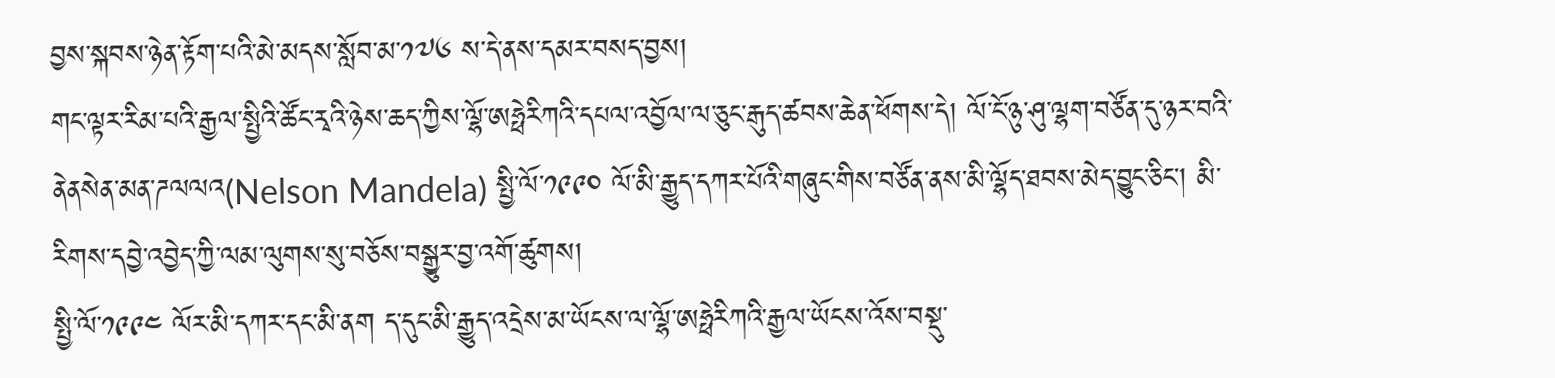བྱས་སྐབས་ཉེན་རྟོག་པའི་མེ་མདས་སློབ་མ་༡༧༦ ས་དེ་ནས་དམར་བསད་བྱས།
གང་ལྟར་རིམ་པའི་རྒྱལ་སྤྱིའི་ཚོང་རྭའི་ཉེས་ཆད་ཀྱིས་ལྷོ་ཨཧྥེརིཀའི་དཔལ་འབྱོལ་ལ་ཅུང་རྒུད་ཚབས་ཆེན་ཕོགས་དེ། ལོ་ངོ་ཉུ་ཤུ་ལྷག་བཙོན་དུ་ཉར་བའི་ནེནསེན་མན་ཌལལའ(Nelson Mandela) སྤྱི་ལོ་༡༩༩༠ ལོ་མི་རྒྱུད་དཀར་པོའི་གཞུང་གིས་བཙོན་ནས་མི་ལྷོད་ཐབས་མེད་བྱུང་ཅིང་། མི་རིགས་དབྱེ་འབྱེད་ཀྱི་ལམ་ལུགས་སུ་བཅོས་བསྒྱུར་བྱ་འགོ་ཚུགས།
སྤྱི་ལོ་༡༩༩༤ ལོར་མི་དཀར་དང་མི་ནག ད་དུང་མི་རྒྱུད་འདྲེས་མ་ཡོངས་ལ་ལྷོ་ཨཧྥེརིཀའི་རྒྱལ་ཡོངས་འོས་བསྡུ་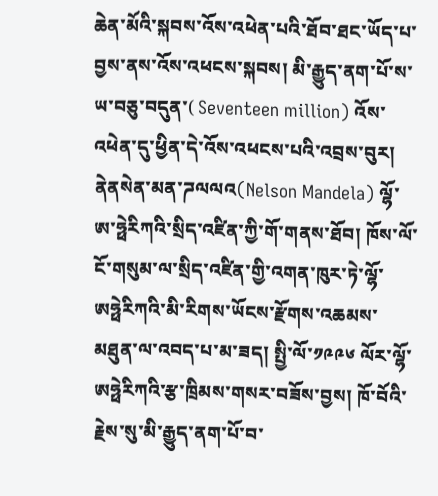ཆེན་མོའི་སྐབས་འོས་འཕེན་པའི་ཐོབ་ཐང་ཡོད་པ་བྱས་ནས་འོས་འཕངས་སྐབས། མི་རྒྱུད་ནག་པོ་ས་ཡ་བཅུ་བདུན་( Seventeen million) འོས་འཕེན་དུ་ཕྱིན་དེ་འོས་འཕངས་པའི་འབྲས་བུར། ནེནསེན་མན་ཌལལའ(Nelson Mandela) ལྷོ་ཨ་ཧྥེརིཀའི་སྲིད་འཛིན་ཀྱི་གོ་གནས་ཐོབ། ཁོས་ལོ་ངོ་གསུམ་ལ་སྲིད་འཛིན་གྱི་འགན་ཁུར་ཏེ་ལྷོ་ཨཧྥེརིཀའི་མི་རིགས་ཡོངས་རྫོགས་འཆམས་མཐུན་ལ་འབད་པ་མ་ཟད། སྤྱི་ལོ་༡༩༩༦ ལོར་ལྷོ་ཨཧྥེརིཀའི་རྩ་ཁྲིམས་གསར་བཟོས་བྱས། ཁོ་བོའི་རྗེས་སུ་མི་རྒྱུད་ནག་པོ་བ་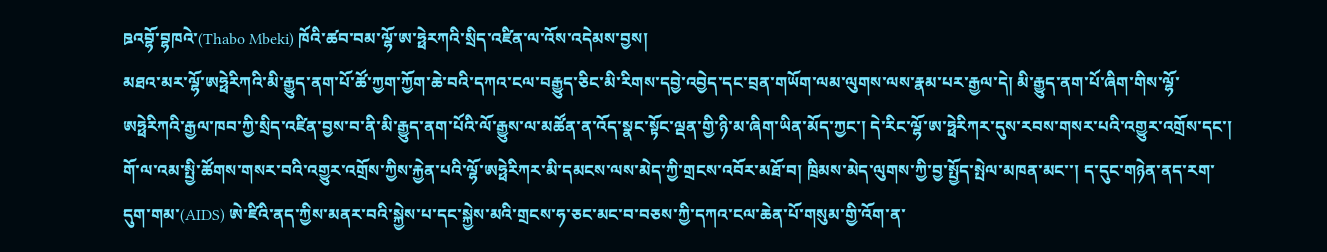ཋའབྷོ་བྷཁའེ་(Thabo Mbeki) ཁོའི་ཚབ་བམ་ལྷོ་ཨ་ཧྥེརཀའི་སྲིད་འཛིན་ལ་འོས་འདེམས་བྱས།
མཐའ་མར་ལྷོ་ཨཧྥེརིཀའི་མི་རྒྱུད་ནག་པོ་ཚོ་ཀྱག་ཀྱོག་ཆེ་བའི་དཀའ་ངལ་བརྒྱུད་ཅིང་མི་རིགས་དབྱེ་འབྱེད་དང་བྲན་གཡོག་ལམ་ལུགས་ལས་རྣམ་པར་རྒྱལ་དེ། མི་རྒྱུད་ནག་པོ་ཞིག་གིས་ལྷོ་ཨཧྥེརིཀའི་རྒྱལ་ཁབ་ཀྱི་སྲིད་འཛིན་བྱས་བ་ནི་མི་རྒྱུད་ནག་པོའི་ལོ་རྒྱུས་ལ་མཚོན་ན་འོད་སྣང་སྟོང་ལྡན་གྱི་ཉི་མ་ཞིག་ཡིན་མོད་ཀྱང་། དེ་རིང་ལྷོ་ཨ་ཧྥེརིཀར་དུས་རབས་གསར་པའི་འགྱུར་འགྲོས་དང་། གོ་ལ་འམ་སྤྱི་ཚོགས་གསར་བའི་འགྱུར་འགྲོས་ཀྱིས་རྐྱེན་པའི་ལྷོ་ཨཧྥེརིཀར་མི་དམངས་ལས་མེད་ཀྱི་གྲངས་འབོར་མཐོ་བ། ཁྲིམས་མེད་ལུགས་ཀྱི་བྱ་སྤྱོད་སྤེལ་མཁན་མང་་། ད་དུང་གཉེན་ནད་རག་དུག་གམ་(AIDS) ཨེ་ཛིའི་ནད་ཀྱིས་མནར་བའི་སྐྱེས་པ་དང་སྐྱེས་མའི་གྲངས་ཧ་ཅང་མང་བ་བཅས་ཀྱི་དཀའ་ངལ་ཆེན་པོ་གསུམ་གྱི་འོག་ན་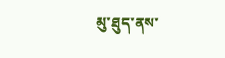མུ་ཐུད་ནས་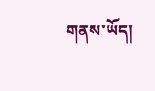གནས་ཡོད།